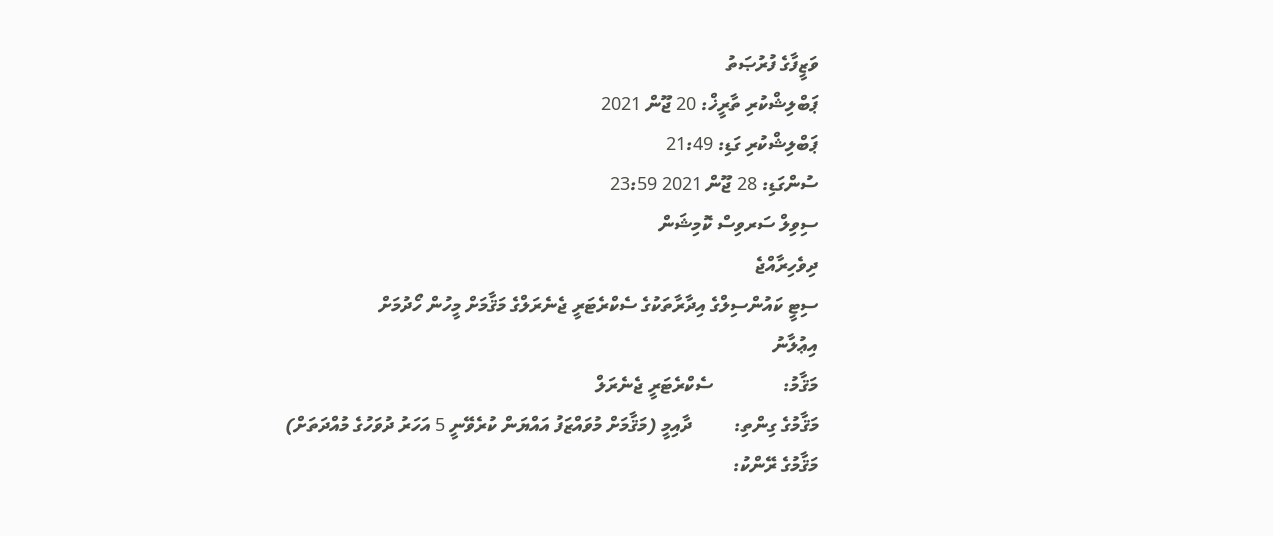ވަޒީފާގެ ފުރުޞަތު
ޕަބްލިޝްކުރި ތާރީޚް: 20 ޖޫން 2021
ޕަބްލިޝްކުރި ގަޑި: 21:49
ސުންގަޑި: 28 ޖޫން 2021 23:59
ސިވިލް ސަރވިސް ކޮމިޝަން
ދިވެހިރާއްޖެ
ސިޓީ ކައުންސިލްގެ އިދާރާތަކުގެ ސެކްރެޓަރީ ޖެނެރަލްގެ މަޤާމަށް މީހުން ހޯދުމަށް
އިޢުލާނު
މަޤާމު:               ސެކްރެޓަރީ ޖެނެރަލް
މަޤާމުގެ ގިންތި:         ދާއިމީ (މަޤާމަށް މުވައްޒަފު އައްޔަން ކުރެވޭނީ 5 އަހަރު ދުވަހުގެ މުއްދަތަށް)
މަޤާމުގެ ރޭންކު: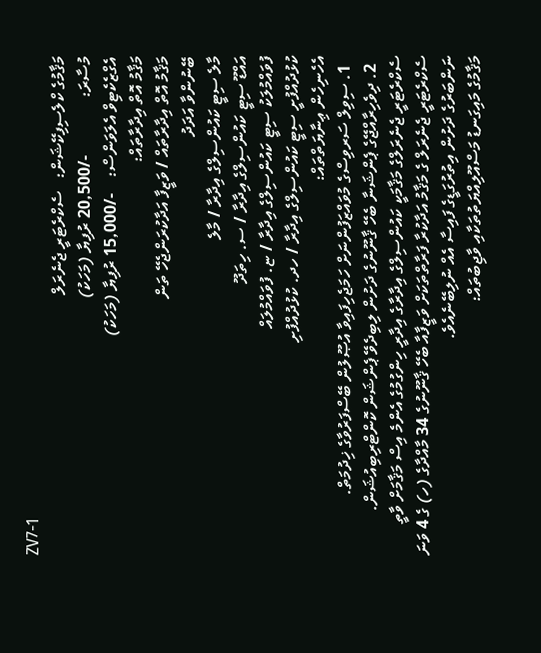ZV7-1
މަޤާމުގެ ކްލެސިފިކޭޝަން:   ސެކްރެޓަރީ ޖެނެރަލް
މުސާރަ:              -/20,500 ރުފިޔާ (މަހަކު)
އެގްޒެކެޓިވް އެލަވަންސް:    -/15,000 ރުފިޔާ (މަހަކު)
މަޤާމު އޮތް އިދާރާތައް:
މަޤާމު އޮތް އިދާރާތައް / ވަޒީފާ އަދާކުރަންޖެހޭ ތަން
ބޭނުންވާ އަދަދު
މާލެ ސިޓީ ކައުންސިލްގެ އިދާރާ / މާލެ
އައްޑޫ ސިޓީ ކައުންސިލްގެ އިދާރާ / ސ. ހިތަދޫ
ފުވައްމުލަކު ސިޓީ ކައުންސިލްގެ އިދާރާ / ޏ. ފުވައްމުލައް
ކުޅުދުއްފުށީ ސިޓީ ކައުންސިލްގެ އިދާރާ / ހދ. ކުޅުދުއްފުށި
އެހެނިހެން ޢިނާޔަތްތައް:
  1. ސިވިލް ސަރވިސްގެ މުވައްޒަފުންނަށް ހަމަޖެހިފައިވާ އުޞޫލުން ބޭސްފަރުވާގެ ޚިދުމަތް.
  2. ދިވެހިރާއްޖޭގެ ޕެންޝަނާ ބެހޭ ޤާނޫނުގެ ދަށުން ލިބިދެވޭ ޕެންޝަން ކޮންޓްރިބިއުޝަން.
ސެކްރެޓަރީ ޖެނެރަލްގެ މަޤާމަކީ ކައުންސިލްގެ އިދާރާގެ އިދާރީ ހިންގުމުގެ އެންމެ އިސް މަޤާމަށް ވާތީ ސެކްރެޓަރީ ޖެނެރަލް ގެ މަޤާމު އަދާކުރާ ފަރާތްތަކަށް ވަޒީފާއާ ބެހޭ ޤާނޫނުގެ 34 މާއްދާގެ (ހ) ގެ 4 ވަނަ ނަންބަރުގެ ދަށުން އިތުރުގަޑީގެ ފައިސާ އެއް ނުލިބޭނެއެވެ.
މަޤާމުގެ މައިގަނޑު މަސްއޫލިއްޔަތުތަކާއި ވާޖިބުތައް: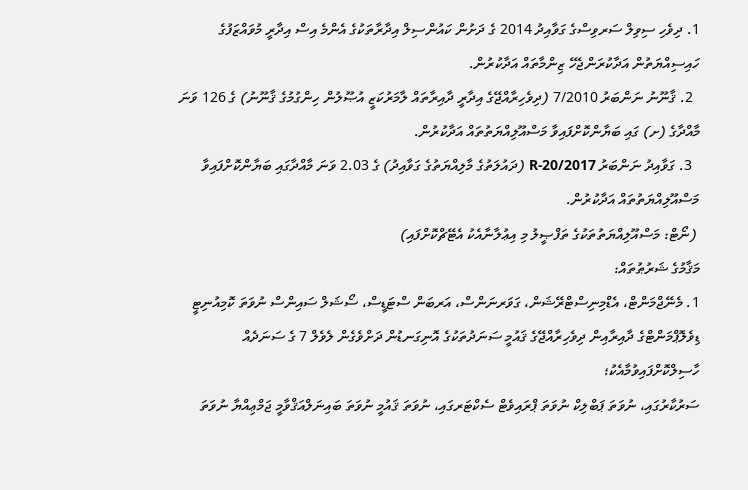1. ދިވެހި ސިވިލް ސަރވިސްގެ ގަވާއިދު 2014 ގެ ދަށުން ކައުންސިލް އިދާރާތަކުގެ އެންމެ އިސް އިދާރީ މުވައްޒަފުގެ ހައިސިއްޔަތުން އަދާކުރަންޖެހޭ ޒިންމާތައް އަދާކުރުން.
  2. ޤާނޫނު ނަންބަރު 7/2010 (ދިވެހިރާއްޖޭގެ އިދާރީ ދާއިރާތައް ލާމަރުކަޒީ އުޞޫލުން ހިންގުމުގެ ޤާނޫނު) ގެ 126 ވަނަ މާއްދާގެ (ށ) ގައި ބަޔާންކޮށްފައިވާ މަސްއޫލިއްޔަތުތައް އަދާކުރުން.
  3. ގަވާއިދު ނަންބަރު R-20/2017 (ދައުލަތުގެ މާލިއްޔަތުގެ ގަވާއިދު) ގެ 2.03 ވަނަ މާއްދާގައި ބަޔާންކޮށްފައިވާ މަސްއޫލިއްޔަތުތައް އަދާކުރުން.
 (ނޯޓް: މަސްއޫލިއްޔަތުތަކުގެ ތަފްޞީލު މި އިޢުލާނާއެކު އެޓޭޗްކޮށްފައި)
މަޤާމުގެ ޝަރުޠުތައް:
1. މެނޭޖްމަންޓް، އެޑްމިނިސްޓްރޭޝަން، ގަވަރނަންސް، އަރބަން ސްޓަޑީސް، ސޯޝަލް ސައިންސް ނުވަތަ ކޮމިއުނިޓީ ޑިވެލޮޕްމަންޓްގެ ދާއިރާއިން ދިވެހިރާއްޖޭގެ ޤައުމީ ސަނަދުތަކުގެ އޮނިގަނޑުން ދަށްވެގެން ލެވެލް 7 ގެ ސަނަދެއް ހާސިލްކޮށްފައިވުމާއެކު؛
ސަރުކާރުގައި، ނުވަތަ ޕަބްލިކް ނުވަތަ ޕްރައިވެޓް ސެކްޓަރގައި، ނުވަތަ ޤައުމީ ނުވަތަ ބައިނަލްއަޤްވާމީ ޖަމްޢިއްޔާ ނުވަތަ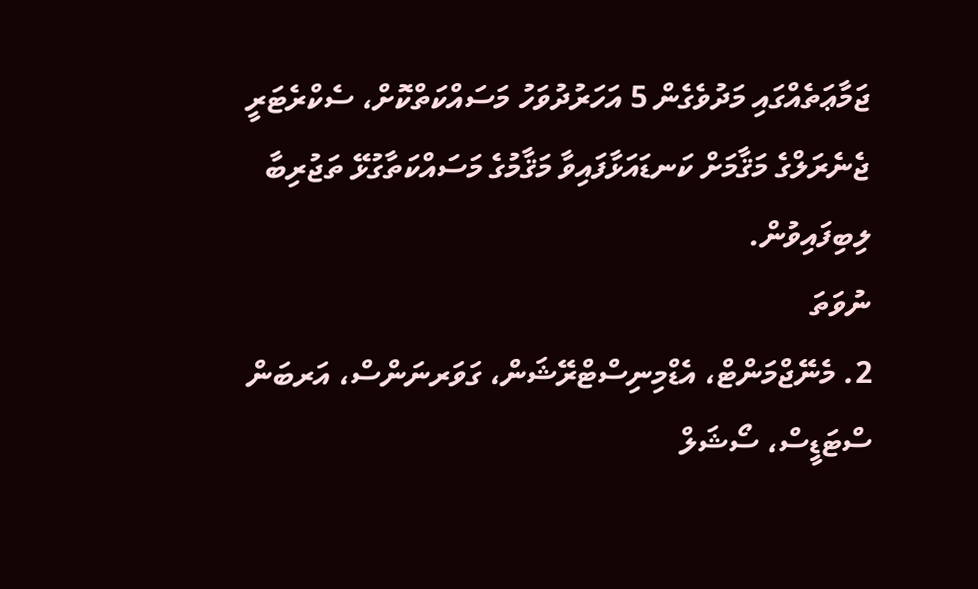ޖަމާޢަތެއްގައި މަދުވެގެން 5 އަހަރުދުވަހު މަސައްކަތްކޮށް، ސެކްރެޓަރީ ޖެނެރަލްގެ މަޤާމަށް ކަނޑައަޅާފައިވާ މަޤާމުގެ މަސައްކަތާގުޅޭ ތަޖުރިބާ ލިބިފައިވުން.
ނުވަތަ
2. މެނޭޖްމަންޓް، އެޑްމިނިސްޓްރޭޝަން، ގަވަރނަންސް، އަރބަން ސްޓަޑީސް، ސޯޝަލް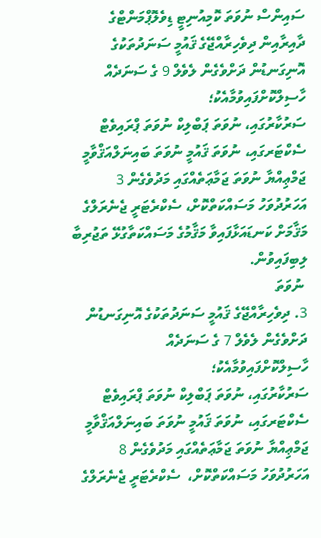ސައިންސް ނުވަތަ ކޮމިއުނިޓީ ޑިވެލޮޕްމަންޓްގެ ދާއިރާއިން ދިވެހިރާއްޖޭގެ ޤައުމީ ސަނަދުތަކުގެ އޮނިގަނޑުން ދަށްވެގެން ލެވެލް 9 ގެ ސަނަދެއް ހާސިލްކޮށްފައިވުމާއެކު؛
ސަރުކާރުގައި، ނުވަތަ ޕަބްލިކް ނުވަތަ ޕްރައިވެޓް ސެކްޓަރގައި، ނުވަތަ ޤައުމީ ނުވަތަ ބައިނަލްއަޤްވާމީ ޖަމްޢިއްޔާ ނުވަތަ ޖަމާޢަތެއްގައި މަދުވެގެން 3 އަހަރުދުވަހު މަސައްކަތްކޮށް، ސެކްރެޓަރީ ޖެނެރަލްގެ މަޤާމަށް ކަނޑައަޅާފައިވާ މަޤާމުގެ މަސައްކަތާގުޅޭ ތަޖުރިބާ ލިބިފައިވުން.
 ނުވަތަ
3. ދިވެހިރާއްޖޭގެ ޤައުމީ ސަނަދުތަކުގެ އޮނިގަނޑުން ދަށްވެގެން ލެވެލް 7 ގެ ސަނަދެއް ހާސިލްކޮށްފައިވުމާއެކު؛
ސަރުކާރުގައި، ނުވަތަ ޕަބްލިކް ނުވަތަ ޕްރައިވެޓް ސެކްޓަރގައި، ނުވަތަ ޤައުމީ ނުވަތަ ބައިނަލްއަޤްވާމީ ޖަމްޢިއްޔާ ނުވަތަ ޖަމާޢަތެއްގައި މަދުވެގެން 8 އަހަރުދުވަހު މަސައްކަތްކޮށް،  ސެކްރެޓަރީ ޖެނެރަލްގެ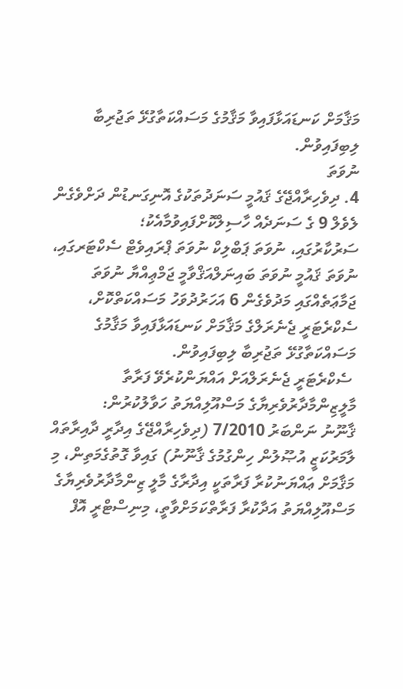މަޤާމަށް ކަނޑައަޅާފައިވާ މަޤާމުގެ މަސައްކަތާގުޅޭ ތަޖުރިބާ ލިބިފައިވުން.
ނުވަތަ
4. ދިވެހިރާއްޖޭގެ ޤައުމީ ސަނަދުތަކުގެ އޮނިގަނޑުން ދަށްވެގެން ލެވެލް 9 ގެ ސަނަދެއް ހާސިލްކޮށްފައިވުމާއެކު؛
ސަރުކާރުގައި، ނުވަތަ ޕަބްލިކް ނުވަތަ ޕްރައިވެޓް ސެކްޓަރގައި، ނުވަތަ ޤައުމީ ނުވަތަ ބައިނަލްއަޤްވާމީ ޖަމްޢިއްޔާ ނުވަތަ ޖަމާޢަތެއްގައި މަދުވެގެން 6 އަހަރުދުވަހު މަސައްކަތްކޮށް، ސެކްރެޓަރީ ޖެނެރަލްގެ މަޤާމަށް ކަނޑައަޅާފައިވާ މަޤާމުގެ މަސައްކަތާގުޅޭ ތަޖުރިބާ ލިބިފައިވުން.
 ސެކްރެޓަރީ ޖެނެރަލްއަށް އައްޔަންކުރެވޭ ފަރާތާ މާލީޒިންމާދާރުވެރިޔާގެ މަސްއޫލިއްޔަތު ހަވާލުކުރުން:
ޤާނޫނު ނަންބަރު 7/2010 (ދިވެހިރާއްޖޭގެ އިދާރީ ދާއިރާތައް ލާމަރުކަޒީ އުޞޫލުން ހިންގުމުގެ ޤާނޫނު) ގައިވާ ގޮތުގެމަތިން، މި މަޤާމަށް ޢައްޔަނުކުރާ ފަރާތަކީ އިދާރާގެ މާލީ ޒިންމާދާރުވެރިޔާގެ މަސްއޫލިއްޔަތު އަދާކުރާ ފަރާތްކަމަށްވާތީ، މިނިސްޓްރީ އޮފް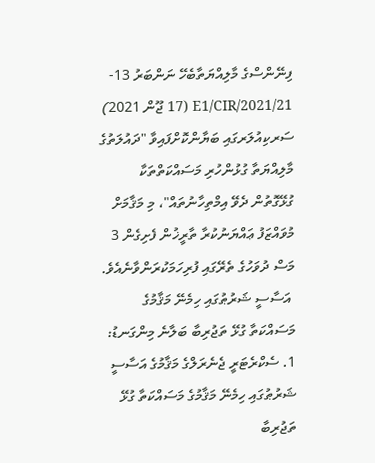ފިނޭންސްގެ މާލިއްޔަތާބެހޭ ނަންބަރު 13-E1/CIR/2021/21 (17 ޖޫން 2021) ސަރކިއުލަރގައި ބަޔާންކޮށްފައިވާ "ދައުލަތުގެ މާލިއްޔަތާ ގުޅުންހުރި މަސައްކަތްތަކާ ގުޅޭގޮތުން ދެވޭ އިމްތިހާނުތައް"، މި މަޤާމަށް މުވައްޒަފު ޢައްޔަނުކުރާ ތާރީޚުން ފެށިގެން 3 މަސް ދުވަހުގެ ތެރޭގައި ފުރިހަމަކުރަންވާނެއެވެ.
 އަސާސީ ޝަރުޠުގައި ހިމެނޭ މަޤާމުގެ މަސައްކަތާ ގުޅޭ ތަޖުރިބާ ބަލާނެ މިންގަނޑު:
1. ސެކްރެޓަރީ ޖެނެރަލްގެ މަޤާމުގެ އަސާސީ ޝަރުޠުގައި ހިމެނޭ މަޤާމުގެ މަސައްކަތާ ގުޅޭ ތަޖުރިބާ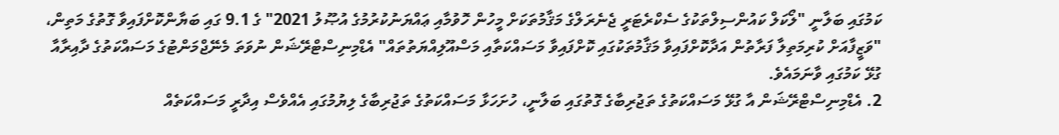ކަމުގައި ބަލާނީ "ލޯކަލް ކައުންސިލްތަކުގެ ސެކްރެޓަރީ ޖެނެރަލްގެ މަޤާމުތަކަށް މީހުން ހޮވުމާއި ޢައްޔަނުކުރުމުގެ އުޞޫލު 2021" ގެ 9.1 ގައި ބަޔާންކޮށްފައިވާ ގޮތުގެ މަތިން، "ވަޒީފާއަށް ކުރިމަތިލާ ފަރާތުން އަދާކޮށްފައިވާ މަޤާމުތަކުގައި ކޮށްފައިވާ މަސައްކަތާއި މަސްއޫލިއްޔަތުތައް" އެޑްމިނިސްޓްރޭޝަން ނުވަތަ މެނޭޖްމަންޓުގެ މަސައްކަތުގެ ދާއިރާއާ ގުޅޭ ކަމުގައި ވާނަމައެވެ.
2. އެޑްމިނިސްޓްރޭޝަން އާ ގުޅޭ މަސައްކަތުގެ ތަޖުރިބާގެ ގޮތުގައި ބަލާނީ، ހުށަހަޅާ މަސައްކަތުގެ ތަޖުރިބާގެ ލިޔުމުގައި އެއްވެސް އިދާރީ މަސައްކަތެއް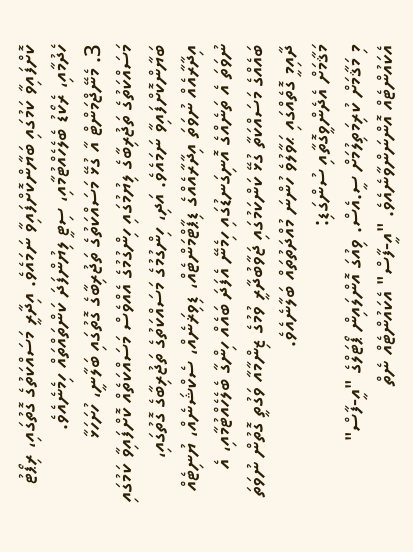ކޮށްފައިވާ ކަމުގައި ބަޔާންކޮށްފައިވާ ނަމައެވެ. އިދާރީ މަސައްކަތުގެ ގޮތުގައި، ރިޕޯޓު ހެދުމާއި، ރެކޯޑު ބެލެހެއްޓުމާއި، ސިޓީ ލިޔުންފަދަ ކަންތައްތައް ހިމެނެއެވެ.
3. މެނޭޖްމަންޓް އާ ގުޅޭ މަސައްކަތުގެ ތަޖުރިބާގެ ގޮތުގައި ބަލާނީ، ހުށަހަޅާ މަސައްކަތުގެ ތަޖުރިބާގެ ލިޔުމުގައި ހިންގުމުގެ އެއްވެސް މަސައްކަތެއް ކޮށްފައިވާ ކަމުގައި ބަޔާންކޮށްފައިވާ ނަމައެވެ. އަދި، ހިންގުމުގެ މަސައްކަތުގެ ތަޖުރިބާގެ ގޮތުގައި، އިދާރާއެއް ނުވަތަ އިދާރާއެއްގެ ޑިޕާޓްމަންޓެއް، ޑިވިޜަނެއް، ސެކްޝަނެއް، ޔުނިޓެއް ނުވަތަ އެ ތަނެއްގެ އޮނިގަނޑުގައި ހިމެނޭ އެފަދަ ބައެއް ހިންގާ ބެލެހެއްޓުމާއި، އެ ބައެއްގެ މަސައްކަތާ ގުޅޭ ކަންކަމުގައި ޖަވާބުދާރީ ވުމުގެ ޒިންމާއާ ވަގުތީ ގޮތުން ނުވަތަ ދާއިމީ ގޮތެއްގައި ޙަވާލުވެ ހުންނަ މުއްދަތުތައް ބަލާނެއެވެ.
މަޤާމަށް އެދެންވީގޮތާއި ސުންގަޑި:
މި މަޤާމަށް ކުރިމަތިލުމަށް ސީ.އެސް. ވިއުގަ އޮންލައިން ޕޯޓަލްގެ "އީ-ފާސް" އެކައުންޓެއް އޮންނަންވާނެއެވެ. "އީ-ފާސް" އެކައުންޓެއް ނެތް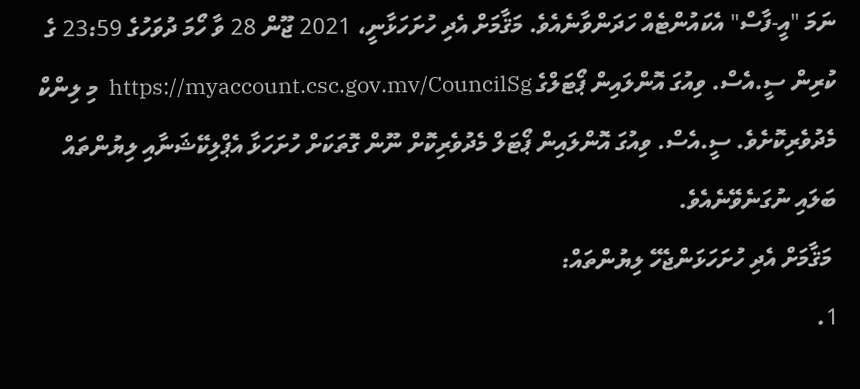ނަމަ "އީ-ފާސް" އެކައުންޓެއް ހަދަންވާނެއެވެ. މަޤާމަށް އެދި ހުށަހަޅާނީ، 2021 ޖޫން 28 ވާ ހޯމަ ދުވަހުގެ 23:59 ގެ ކުރިން ސީ.އެސް. ވިއުގަ އޮންލައިން ޕޯޓަލްގެ https://myaccount.csc.gov.mv/CouncilSg  މި ލިންކް މެދުވެރިކޮށެވެ. ސީ.އެސް. ވިއުގަ އޮންލައިން ޕޯޓަލް މެދުވެރިކޮށް ނޫން ގޮތަކަށް ހުށަހަޅާ އެޕްލިކޭޝަނާއި ލިޔުންތައް ބަލައި ނުގަނެވޭނެއެވެ.
 މަޤާމަށް އެދި ހުށަހަޅަންޖެހޭ ލިޔުންތައް:
1.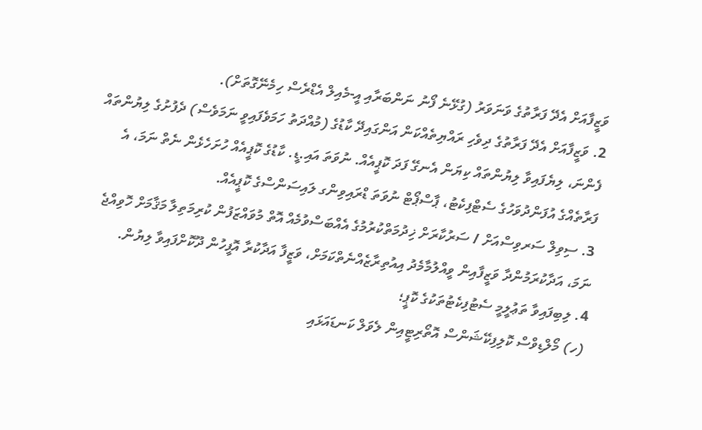ވަޒީފާއަށް އެދޭ ފަރާތުގެ ވަނަވަރު (ގުޅޭނެ ފޯނު ނަންބަރާއި އީ-މެއިލް އެޑްރެސް ހިމެނޭގޮތަށް).
2. ވަޒީފާއަށް އެދޭ ފަރާތުގެ ދިވެހި ރައްޔިތެއްކަން އަންގައިދޭ ކާޑުގެ (މުއްދަތު ހަމަވެފައިވީ ނަމަވެސް) ދެފުށުގެ ލިޔުންތައް ފެންނަ، ލިޔެފައިވާ ލިޔުންތައް ކިޔަން އެނގޭ ފަދަ ކޮޕީއެއް. ނުވަތަ އައި.ޑީ. ކާޑުގެ ކޮޕީއެއް ހުށަހެޅެން ނެތް ނަމަ، އެ ފަރާތެއްގެ އުފަންދުވަހުގެ ސެޓްފިކެޓު، ޕާސްޕޯޓް ނުވަތަ ޑްރައިވިންގ ލައިސަންސްގެ ކޮޕީއެއް.
3. ސިވިލް ސަރވިސްއަށް / ސަރުކާރަށް ޚިދުމަތްކުރުމުގެ އެއްބަސްވުމެއް އޮތް މުވައްޒަފުން ކުރިމަތިލާ މަޤާމަށް ހޮވިއްޖެ ނަމަ، އަދާކުރަމުންދާ ވަޒީފާއިން ވީއްލުމާމެދު އިއުތިރާޒެއްނެތްކަމަށް، ވަޒީފާ އަދާކުރާ އޮފީހުން ދޫކޮށްފައިވާ ލިޔުން.
4. ލިބިފައިވާ ތަޢުލީމީ ސެޓުފިކެޓުތަކުގެ ކޮޕީ؛
(ހ) މޯލްޑިވްސް ކޮލިފިކޭޝަންސް އޮތޯރިޓީއިން ލެވަލް ކަނޑައަޅައި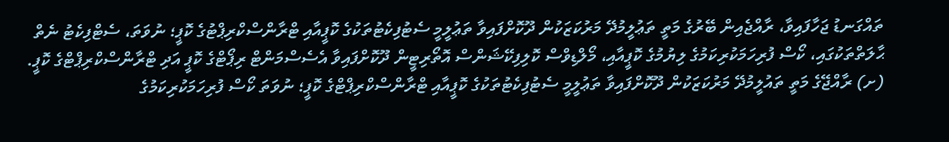ތައްގަނޑު ޖަހާފައިވާ، ރާއްޖެއިން ބޭރުގެ މަތީ ތަޢުލީމުދޭ މަރުކަޒަކުން ދޫކޮށްފައިވާ ތަޢުލީމީ ސެޓުފިކެޓުތަކުގެ ކޮޕީއާއި ޓްރާންސްކްރިޕްޓުގެ ކޮޕީ؛ ނުވަތަ، ސެޓްފިކެޓު ނެތް ޙާލަތްތަކުގައި، ކޯސް ފުރިހަމަކުރިކަމުގެ ލިޔުމުގެ ކޮޕީއާއި، މޯލްޑިވްސް ކޮލިފިކޭޝަންސް އޮތޯރިޓީން ދޫކޮށްފައިވާ އެސެސްމަންޓް ރިޕޯޓްގެ ކޮޕީ އަދި ޓްރާންސްކްރިޕްޓްގެ ކޮޕީ.
(ށ) ރާއްޖޭގެ މަތީ ތައުލީމުދޭ މަރުކަޒަކުން ދޫކޮށްފައިވާ ތަޢުލީމީ ސެޓުފިކެޓުތަކުގެ ކޮޕީއާއި ޓްރާންސްކްރިޕްޓްގެ ކޮޕީ؛ ނުވަތަ ކޯސް ފުރިހަމަކުރިކަމުގެ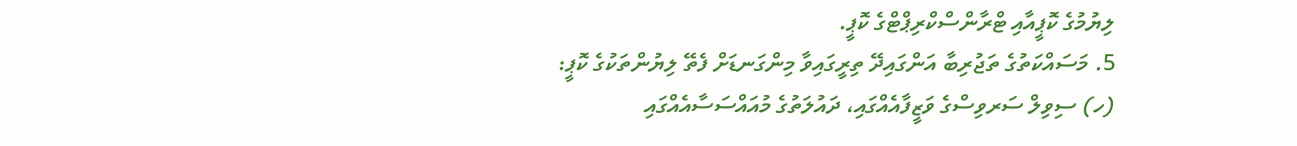ލިޔުމުގެ ކޮޕީއާއި ޓްރާންސްކްރިޕްޓްގެ ކޮޕީ.
5. މަސައްކަތުގެ ތަޖުރިބާ އަންގައިދޭ ތިރީގައިވާ މިންގަނޑަށް ފެތޭ ލިޔުންތަކުގެ ކޮޕީ:
(ހ) ސިވިލް ސަރވިސްގެ ވަޒީފާއެއްގައި، ދައުލަތުގެ މުއައްސަސާއެއްގައި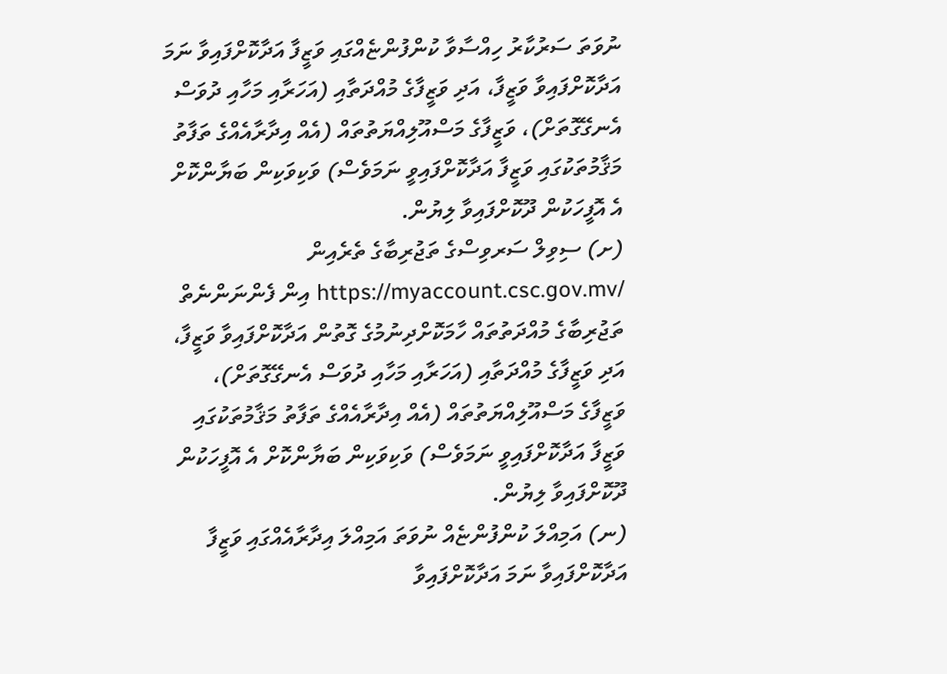ނުވަތަ ސަރުކާރު ހިއްސާވާ ކުންފުންޏެއްގައި ވަޒީފާ އަދާކޮށްފައިވާ ނަމަ އަދާކޮށްފައިވާ ވަޒީފާ، އަދި ވަޒީފާގެ މުއްދަތާއި (އަހަރާއި މަހާއި ދުވަސް އެނގޭގޮތަށް)، ވަޒީފާގެ މަސްއޫލިއްޔަތުތައް (އެއް އިދާރާއެއްގެ ތަފާތު މަޤާމުތަކުގައި ވަޒީފާ އަދާކޮށްފައިވީ ނަމަވެސް) ވަކިވަކިން ބަޔާންކޮށް އެ އޮފީހަކުން ދޫކޮށްފައިވާ ލިޔުން.
(ށ) ސިވިލް ސަރވިސްގެ ތަޖުރިބާގެ ތެރެއިން /https://myaccount.csc.gov.mv އިން ފެންނަންނެތް ތަޖުރިބާގެ މުއްދަތުތައް ހާމަކޮށްދިނުމުގެ ގޮތުން އަދާކޮށްފައިވާ ވަޒީފާ، އަދި ވަޒީފާގެ މުއްދަތާއި (އަހަރާއި މަހާއި ދުވަސް އެނގޭގޮތަށް)، ވަޒީފާގެ މަސްއޫލިއްޔަތުތައް (އެއް އިދާރާއެއްގެ ތަފާތު މަޤާމުތަކުގައި ވަޒީފާ އަދާކޮށްފައިވީ ނަމަވެސް) ވަކިވަކިން ބަޔާންކޮށް އެ އޮފީހަކުން ދޫކޮށްފައިވާ ލިޔުން.
(ނ) އަމިއްލަ ކުންފުންޏެއް ނުވަތަ އަމިއްލަ އިދާރާއެއްގައި ވަޒީފާ އަދާކޮށްފައިވާ ނަމަ އަދާކޮށްފައިވާ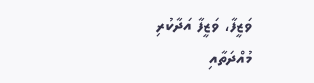ވަޒީފާ، ވަޒީފާ އަދާކުރި މުއްދަތާއި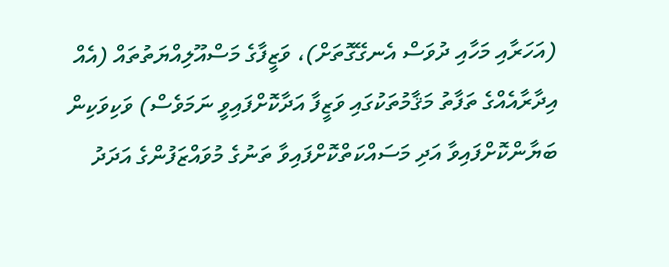(އަހަރާއި މަހާއި ދުވަސް އެނގޭގޮތަށް)، ވަޒީފާގެ މަސްއޫލިއްޔަތުތައް (އެއް އިދާރާއެއްގެ ތަފާތު މަޤާމުތަކުގައި ވަޒީފާ އަދާކޮށްފައިވީ ނަމަވެސް) ވަކިވަކިން ބަޔާންކޮށްފައިވާ އަދި މަސައްކަތްކޮށްފައިވާ ތަނުގެ މުވައްޒަފުންގެ އަދަދު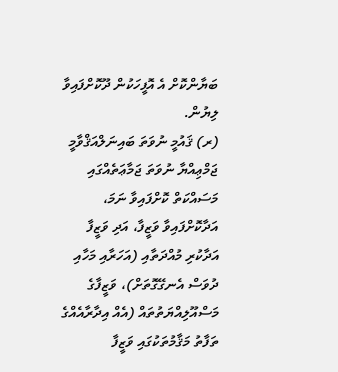ބަޔާންކޮށް އެ އޮފީހަކުން ދޫކޮށްފައިވާ ލިޔުން.
(ރ) ޤައުމީ ނުވަތަ ބައިނަލްއަޤްވާމީ ޖަމްޢިއްޔާ ނުވަތަ ޖަމާޢަތެއްގައި މަސައްކަތް ކޮށްފައިވާ ނަމަ، އަދާކޮށްފައިވާ ވަޒީފާ، އަދި ވަޒީފާ އަދާކުރި މުއްދަތާއި (އަހަރާއި މަހާއި ދުވަސް އެނގޭގޮތަށް)، ވަޒީފާގެ މަސްއޫލިއްޔަތުތައް (އެއް އިދާރާއެއްގެ ތަފާތު މަޤާމުތަކުގައި ވަޒީފާ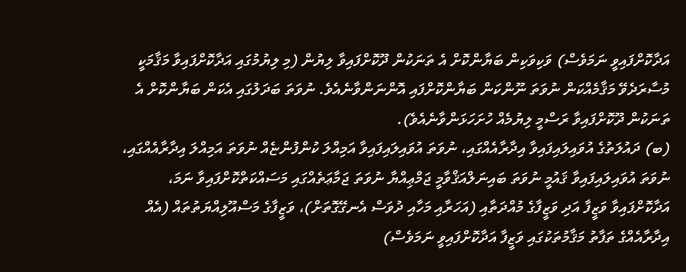އަދާކޮށްފައިވީ ނަމަވެސް) ވަކިވަކިން ބަޔާންކޮށް އެ ތަނަކުން ދޫކޮށްފައިވާ ލިޔުން (މި ލިޔުމުގައި އަދާކޮށްފައިވާ މަޤާމަކީ މުސާރަދެވޭ މަޤާމެއްކަން ނުވަތަ ނޫންކަން ބަޔާންކޮށްފައި އޮންނަންވާނެއެވެ. ނުވަތަ ބަދަލުގައި އެކަން ބަޔާންކޮށް އެ ތަނަކުން ދޫކޮށްފައިވާ ރަސްމީ ލިޔުމެއް ހުށަހަޅަންވާނެއެވެ).
(ބ) ދައުލަތުގެ އުވައިލައިފައިވާ އިދާރާއެއްގައި، ނުވަތަ އުވައިލައިފައިވާ އަމިއްލަ ކުންފުންޏެއް ނުވަތަ އަމިއްލަ އިދާރާއެއްގައި، ނުވަތަ އުވައިލައިފައިވާ ޤައުމީ ނުވަތަ ބައިނަލްއަޤްވާމީ ޖަމްޢިއްޔާ ނުވަތަ ޖަމާޢަތެއްގައި މަސައްކަތްކޮށްފައިވާ ނަމަ، އަދާކޮށްފައިވާ ވަޒީފާ އަދި ވަޒީފާގެ މުއްދަތާއި (އަހަރާއި މަހާއި ދުވަސް އެނގޭގޮތަށް)، ވަޒީފާގެ މަސްއޫލިއްޔަތުތައް (އެއް އިދާރާއެއްގެ ތަފާތު މަޤާމުތަކުގައި ވަޒީފާ އަދާކޮށްފައިވީ ނަމަވެސް)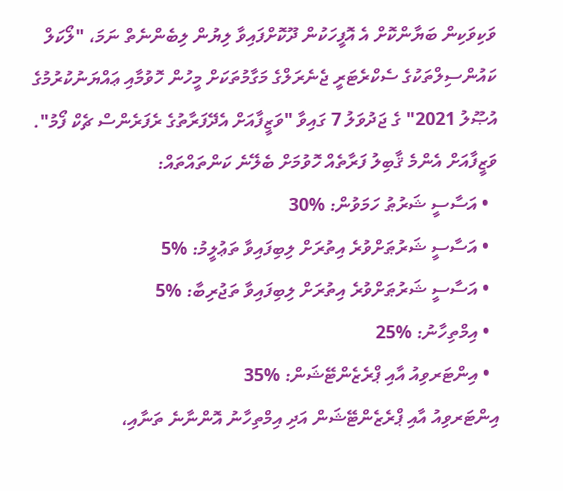ވަކިވަކިން ބަޔާންކޮށް އެ އޮފީހަކުން ދޫކޮށްފައިވާ ލިޔުން ލިބެންނެތް ނަމަ، "ލޯކަލް ކައުންސިލްތަކުގެ ސެކްރެޓަރީ ޖެނެރަލްގެ މަގާމުތަކަށް މީހުން ހޮވުމާއި ޢައްޔަނުކުރުމުގެ އުޞޫލު 2021" ގެ ޖަދުވަލު 7 ގައިވާ "ވަޒީފާއަށް އެދޭފަރާތުގެ ރެފަރެންސް ޗެކް ފޯމު".
ވަޒީފާއަށް އެންމެ ޤާބިލު ފަރާތެއް ހޮވުމަށް ބެލޭނެ ކަންތައްތައް:
  • އަސާސީ ޝަރުޠު ހަމަވުން: %30
  • އަސާސީ ޝަރުޠަށްވުރެ އިތުރަށް ލިބިފައިވާ ތަޢުލީމު: %5
  • އަސާސީ ޝަރުޠަށްވުރެ އިތުރަށް ލިބިފައިވާ ތަޖުރިބާ: %5
  • އިމްތިހާނު: %25
  • އިންޓަރވިއު އާއި ޕްރެޒެންޓޭޝަން: %35
އިންޓަރވިއު އާއި ޕްރެޒެންޓޭޝަން އަދި އިމްތިހާނު އޮންނާނެ ތަނާއި،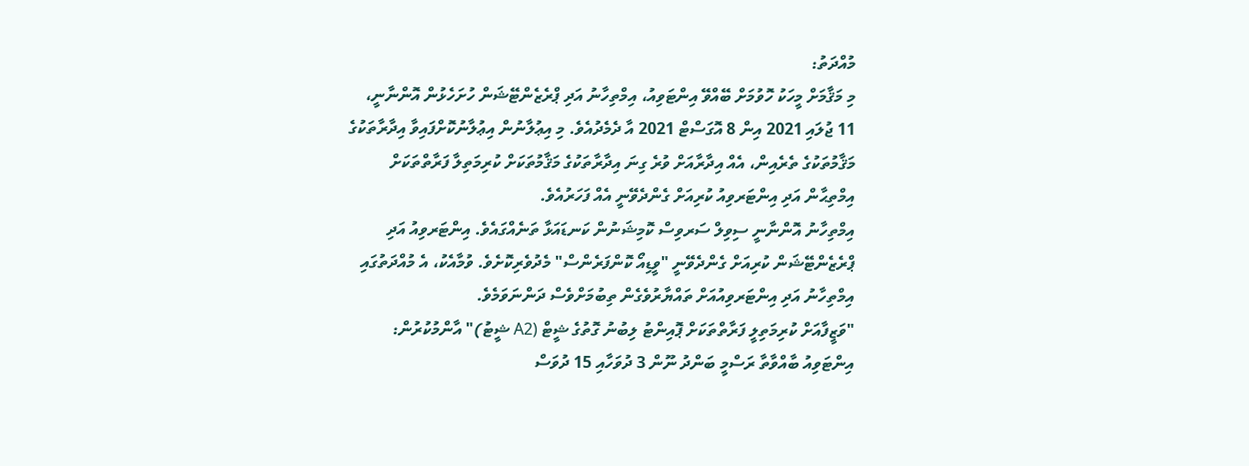މުއްދަތު:
މި މަޤާމަށް މީހަކު ހޮވުމަށް ބޭއްވޭ އިންޓަވިއު، އިމްތިހާނު އަދި ޕްރެޒެންޓޭޝަން ހުށަހެޅުން އޮންނާނީ، 11 ޖުލައި 2021 އިން 8 އޮގަސްޓް 2021 އާ ދެމެދުއެވެ. މި އިޢުލާނުން އިޢުލާނުކޮށްފައިވާ އިދާރާތަކުގެ މަޤާމުތަކުގެ ތެރެއިން، އެއް އިދާރާއަށް ވުރެ ގިނަ އިދާރާތަކުގެ މަޤާމުތަކަށް ކުރިމަތިލާ ފަރާތްތަކަށް އިމްތިޙާން އަދި އިންޓަރވިއު ކުރިއަށް ގެންދެވޭނީ އެއް ފަހަރުއެވެ.
އިމްތިހާނު އޮންނާނީ ސިވިލް ސަރވިސް ކޮމިޝަނުން ކަނޑައަޅާ ތަނެއްގައެވެ. އިންޓަރވިއު އަދި ޕްރެޒެންޓޭޝަން ކުރިއަށް ގެންދެވޭނީ "ވީޑިއޯ ކޮންފަރެންސް" މެދުވެރިކޮށެވެ. ވުމާއެކު، އެ މުއްދަތުގައި އިމްތިހާނު އަދި އިންޓަރވިއުއަށް ތައްޔާރުވެގެން ތިބުމަށްވެސް ދަންނަވަމެވެ.
"ވަޒީފާއަށް ކުރިމަތިލީ ފަރާތްތަކަށް ޕޮއިންޓު ލިބުނު ގޮތުގެ ޝީޓް (A2 ޝީޓު)" އާންމުކުރުން:
އިންޓަވިއު ބާއްވާތާ ރަސްމީ ބަންދު ނޫން 3 ދުވަހާއި 15 ދުވަސް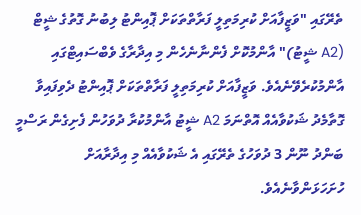ތެރޭގައި "ވަޒީފާއަށް ކުރިމަތިލީ ފަރާތްތަކަށް ޕޮއިންޓު ލިބުނު ގޮތުގެ ޝީޓް (A2 ޝީޓު)" އާންމުކޮށް ފެންނާނެހެން މި އިދާރާގެ ވެބްސައިޓްގައި އާންމުކުރެވޭނެއެވެ. ވަޒީފާއަށް ކުރިމަތިލީ ފަރާތްތަކަށް ޕޮއިންޓު ދެވިފައިވާ ގޮތާމެދު ޝަކުވާއެއް އޮތްނަމަ A2 ޝީޓު އާންމުކުރާ ދުވަހުން ފެށިގެން ރަސްމީ ބަންދު ނޫން 3 ދުވަހުގެ ތެރޭގައި އެ ޝަކުވާއެއް މި އިދާރާއަށް ހުށަހަޅަންވާނެއެވެ.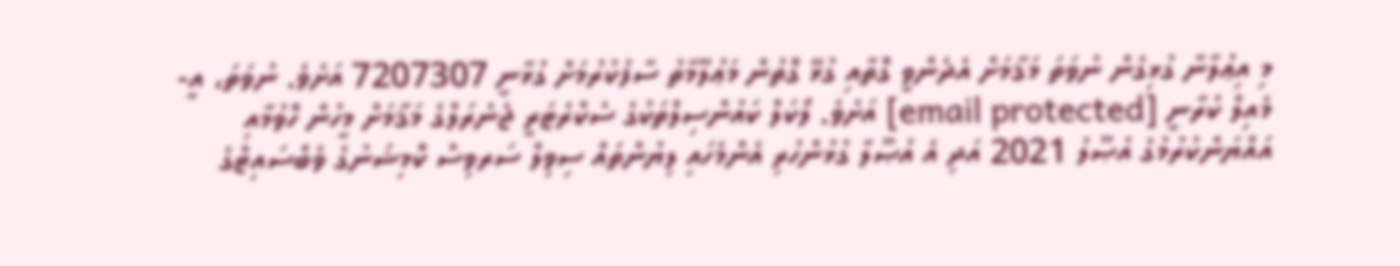މި އިޢުލާނާ ގުޅިގެން ނުވަތަ މަޤާމަށް އެދެންވީ ގޮތާއި ގުޅޭ ގޮތުން މަޢުލޫމާތު ސާފުކުރުމަށް ގުޅާނީ 7207307 އަށެވެ. ނުވަތަ، އީ-މެއިލް ކުރާނީ [email protected] އަށެވެ. ލޯކަލް ކައުންސިލްތަކުގެ ސެކްރެޓަރީ ޖެނެރަލްގެ މަޤާމަށް މީހުން ހޮވުމާއި އައްޔަންކުރުމުގެ އުޞޫލު 2021 އަދި އެ އުޞޫލާ ގުޅުންހުރި އެންމެހައި ލިޔުންތައް ސިވިލް ސަރވިސް ކޮމިޝަނުގެ ވެބްސައިޓްގެ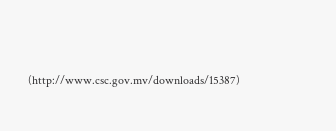(http://www.csc.gov.mv/downloads/15387)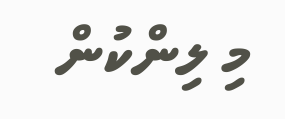މި ލިންކުން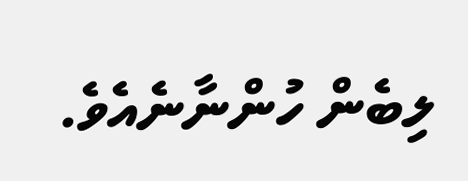ލިބެން ހުންނާނެއެވެ.